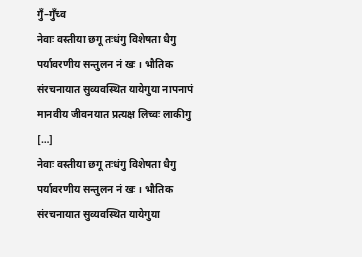गुँ–गुँच्व
नेवाः वस्तीया छगू तःधंगु विशेषता धैगु पर्यावरणीय सन्तुलन नं खः । भौतिक संरचनायात सुव्यवस्थित यायेगुया नापनापं मानवीय जीवनयात प्रत्यक्ष लिच्वः लाकीगु […]
नेवाः वस्तीया छगू तःधंगु विशेषता धैगु पर्यावरणीय सन्तुलन नं खः । भौतिक संरचनायात सुव्यवस्थित यायेगुया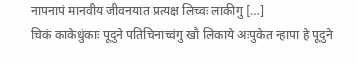नापनापं मानवीय जीवनयात प्रत्यक्ष लिच्वः लाकीगु […]
चिकं काकेधुंकाः पूदुने पतिचिनाच्वंगु खौ लिकाये अःपुकेत न्हापा हे पूदुने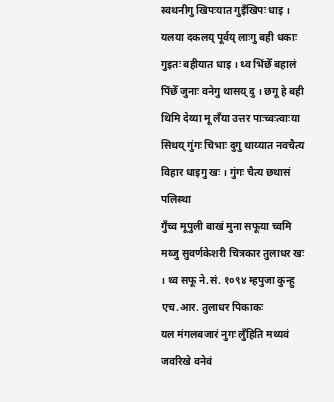स्वथनीगु खिपःयात गुइँखिपः धाइ ।
यलया दकलय् पूर्वय् लाःगु बही धकाः गुइतः बहीयात धाइ । थ्व भिंछेँ बहालं पिंछेँ जुनाः वनेगु थासय् दु । छगू हे बही
थिमि देय्या मू लँया उत्तर पाःच्वःत्वाःया सिथय् गुंगः चिभाः दुगु थाय्यात नवचैत्य विहार धाइगु खः । गुंगः चैत्य छथासं पलिस्था
गुँच्व मूपुली बाखं मुना सफूया च्वमि मय्जु सुवर्णकेशरी चित्रकार तुलाधर खः । थ्व सफू ने.सं. १०९४ म्हपुजा कुन्हु एच.आर. तुलाधर पिकाकः
यल मंगलबजारं नुगः लुँहिति मथ्यवं जवरिखे वनेवं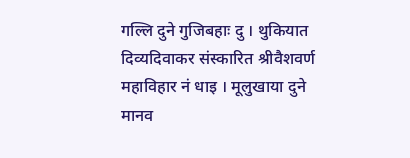गल्लि दुने गुजिबहाः दु । थुकियात दिव्यदिवाकर संस्कारित श्रीवैशवर्ण महाविहार नं धाइ । मूलुखाया दुने
मानव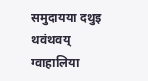समुदायया दथुइ थवंथवय् ग्वाहालिया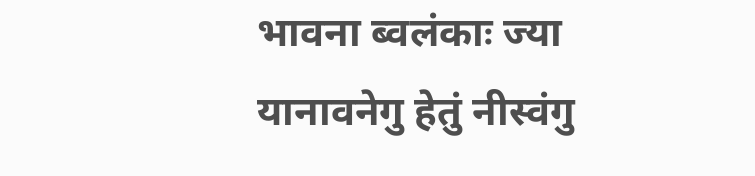भावना ब्वलंकाः ज्या यानावनेगु हेतुं नीस्वंगु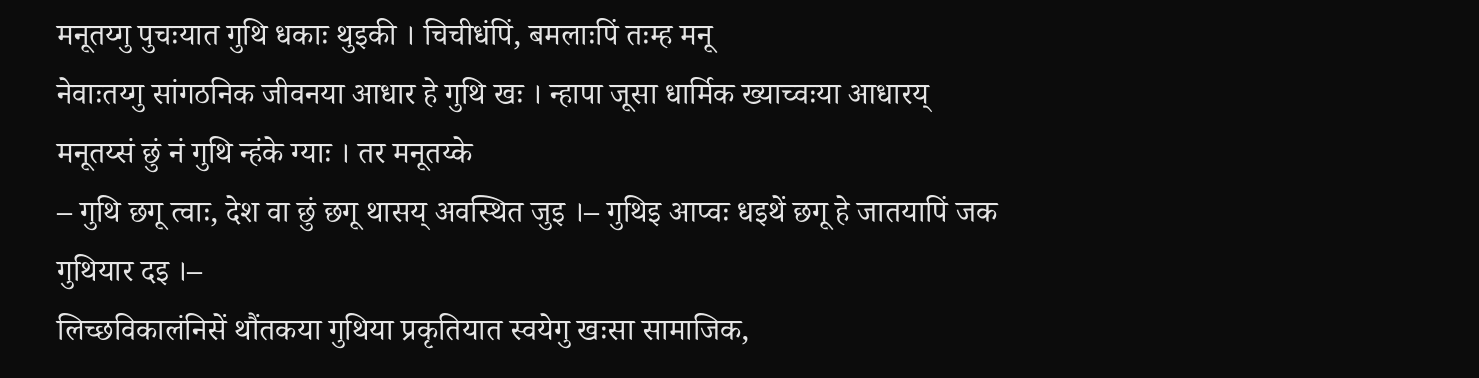मनूतय्गु पुचःयात गुथि धकाः थुइकी । चिचीधंपिं, बमलाःपिं तःम्ह मनू
नेवाःतय्गु सांगठनिक जीवनया आधार हे गुथि खः । न्हापा जूसा धार्मिक ख्याच्वःया आधारय् मनूतय्सं छुं नं गुथि न्हंके ग्याः । तर मनूतय्के
– गुथि छगू त्वाः, देश वा छुं छगू थासय् अवस्थित जुइ ।– गुथिइ आप्वः धइथें छगू हे जातयापिं जक गुथियार दइ ।–
लिच्छविकालंनिसें थौंतकया गुथिया प्रकृतियात स्वयेगु खःसा सामाजिक,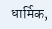धार्मिक,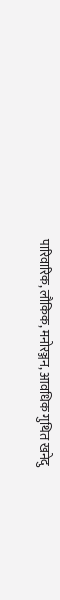पारिवारिक, लौकिक, मनोरञ्जन, आवधिक गुथित खनेदु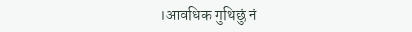।आवधिक गुथिछुं नं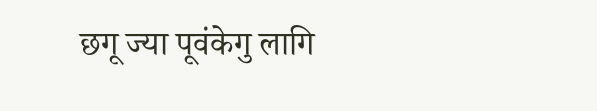छगू ज्या पूवंकेगु लागि